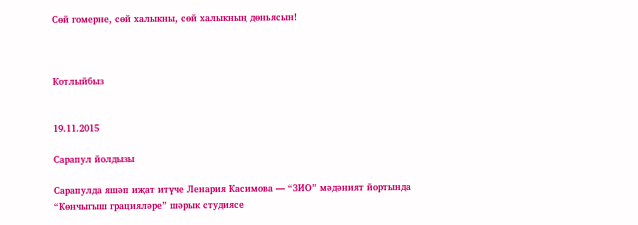Сөй гомерне, сөй халыкны, сөй халыкның дөньясын!



Котлыйбыз


19.11.2015

Сарапул йолдызы

Сарапулда яшәп иҗат итүче Ленария Касимова — “ЗИО” мәдәният йортында “Көнчыгыш грацияләре” шәрык студиясе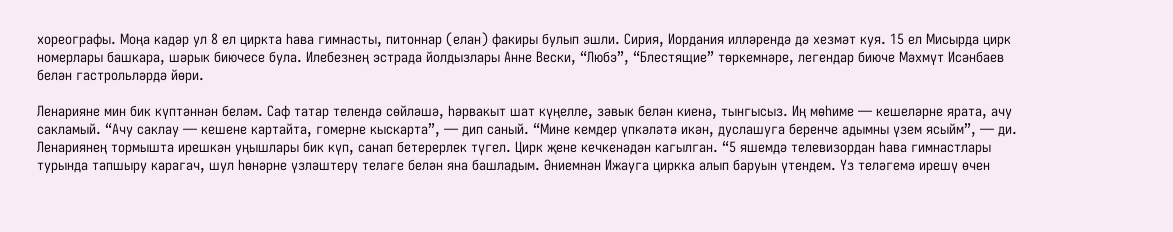хореографы. Моңа кадәр ул 8 ел циркта һава гимнасты, питоннар (елан) факиры булып эшли. Сирия, Иордания илләрендә дә хезмәт куя. 15 ел Мисырда цирк номерлары башкара, шәрык биючесе була. Илебезнең эстрада йолдызлары Анне Вески, “Любэ”, “Блестящие” төркемнәре, легендар биюче Мәхмүт Исәнбаев белән гастрольләрдә йөри.

Ленарияне мин бик күптәннән беләм. Саф татар телендә сөйләшә, һәрвакыт шат күңелле, зәвык белән киенә, тынгысыз. Иң мөһиме — кешеләрне ярата, ачу сакламый. “Ачу саклау — кешене картайта, гомерне кыскарта”, — дип саный. “Мине кемдер үпкәләтә икән, дуслашуга беренче адымны үзем ясыйм”, — ди.
Ленариянең тормышта ирешкән уңышлары бик күп, санап бетерерлек түгел. Цирк җене кечкенәдән кагылган. “5 яшемдә телевизордан һава гимнастлары турында тапшыру карагач, шул һөнәрне үзләштерү теләге белән яна башладым. Әниемнән Ижауга циркка алып баруын үтендем. Үз теләгемә ирешү өчен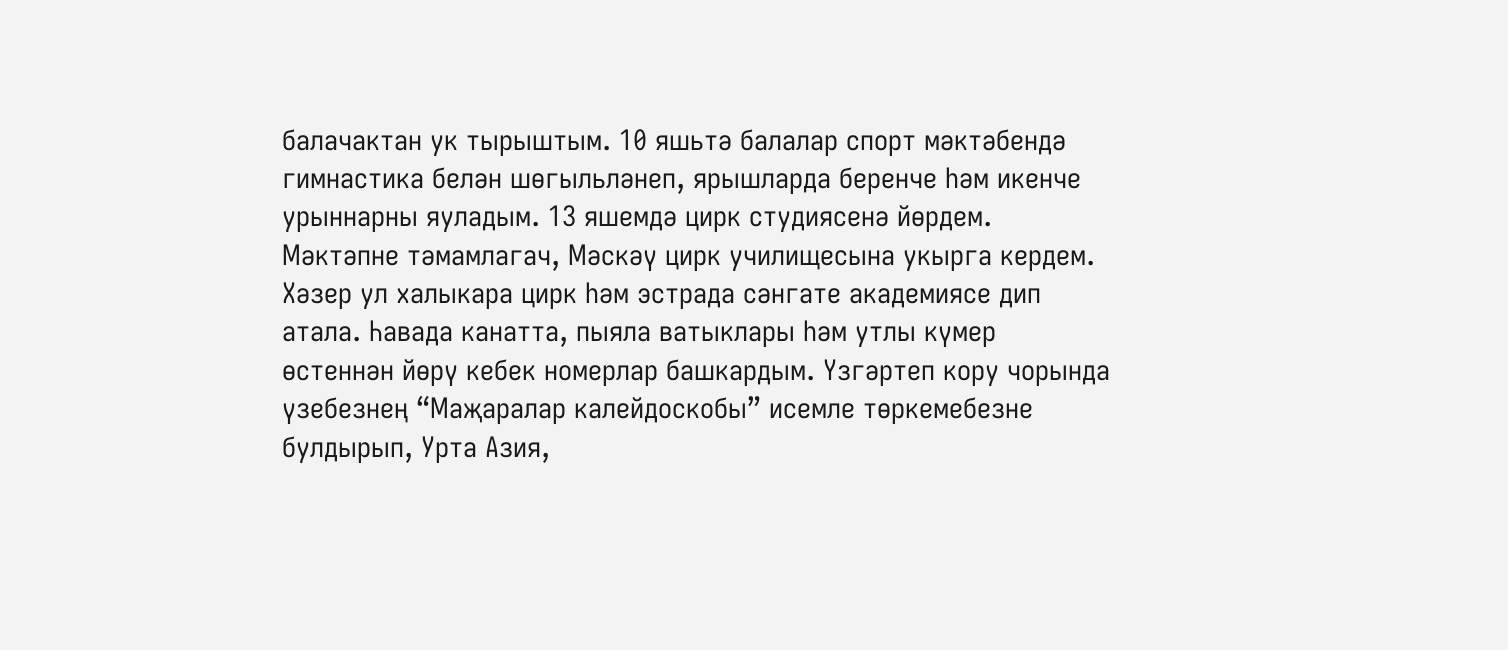балачактан ук тырыштым. 10 яшьтә балалар спорт мәктәбендә гимнастика белән шөгыльләнеп, ярышларда беренче һәм икенче урыннарны яуладым. 13 яшемдә цирк студиясенә йөрдем. Мәктәпне тәмамлагач, Мәскәү цирк училищесына укырга кердем. Хәзер ул халыкара цирк һәм эстрада сәнгате академиясе дип атала. Һавада канатта, пыяла ватыклары һәм утлы күмер өстеннән йөрү кебек номерлар башкардым. Үзгәртеп кору чорында үзебезнең “Маҗаралар калейдоскобы” исемле төркемебезне булдырып, Урта Азия,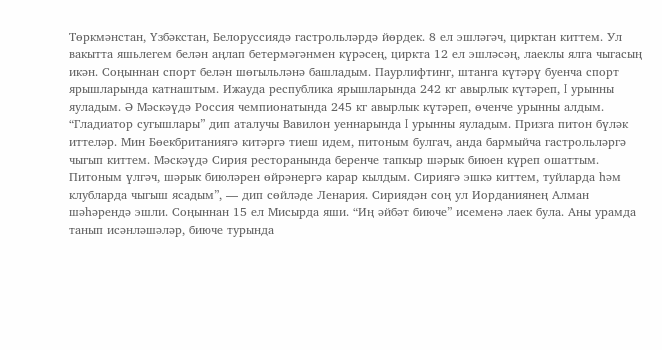Төркмәнстан, Үзбәкстан, Белоруссиядә гастрольләрдә йөрдек. 8 ел эшләгәч, цирктан киттем. Ул вакытта яшьлегем белән аңлап бетермәгәнмен күрәсең, циркта 12 ел эшләсәң, лаеклы ялга чыгасың икән. Соңыннан спорт белән шөгыльләнә башладым. Паурлифтинг, штанга күтәрү буенча спорт ярышларында катнаштым. Ижауда республика ярышларында 242 кг авырлык күтәреп, I урынны яуладым. Ә Мәскәүдә Россия чемпионатында 245 кг авырлык күтәреп, өченче урынны алдым. “Гладиатор сугышлары” дип аталучы Вавилон уеннарында I урынны яуладым. Призга питон бүләк иттеләр. Мин Бөекбританиягә китәргә тиеш идем, питоным булгач, анда бармыйча гастрольләргә чыгып киттем. Мәскәүдә Сирия ресторанында беренче тапкыр шәрык биюен күреп ошаттым. Питоным үлгәч, шәрык биюләрен өйрәнергә карар кылдым. Сириягә эшкә киттем, туйларда һәм клубларда чыгыш ясадым”, — дип сөйләде Ленария. Сириядән соң ул Иорданиянең Алман шәһәрендә эшли. Соңыннан 15 ел Мисырда яши. “Иң әйбәт биюче” исеменә лаек була. Аны урамда танып исәнләшәләр, биюче турында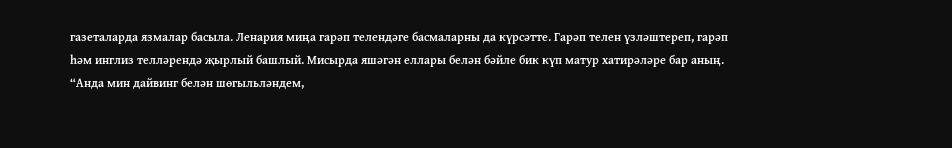газеталарда язмалар басыла. Ленария миңа гарәп телендәге басмаларны да күрсәтте. Гарәп телен үзләштереп, гарәп һәм инглиз телләрендә җырлый башлый. Мисырда яшәгән еллары белән бәйле бик күп матур хатирәләре бар аның. “Анда мин дайвинг белән шөгыльләндем,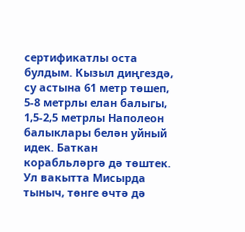сертификатлы оста булдым. Кызыл диңгездә, су астына 61 метр төшеп, 5-8 метрлы елан балыгы, 1,5-2,5 метрлы Наполеон балыклары белән уйный идек. Баткан корабльләргә дә төштек. Ул вакытта Мисырда тыныч, төнге өчтә дә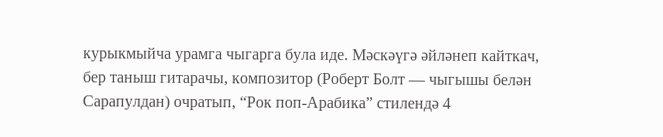курыкмыйча урамга чыгарга була иде. Мәскәүгә әйләнеп кайткач, бер таныш гитарачы, композитор (Роберт Болт — чыгышы белән Сарапулдан) очратып, “Рок поп-Арабика” стилендә 4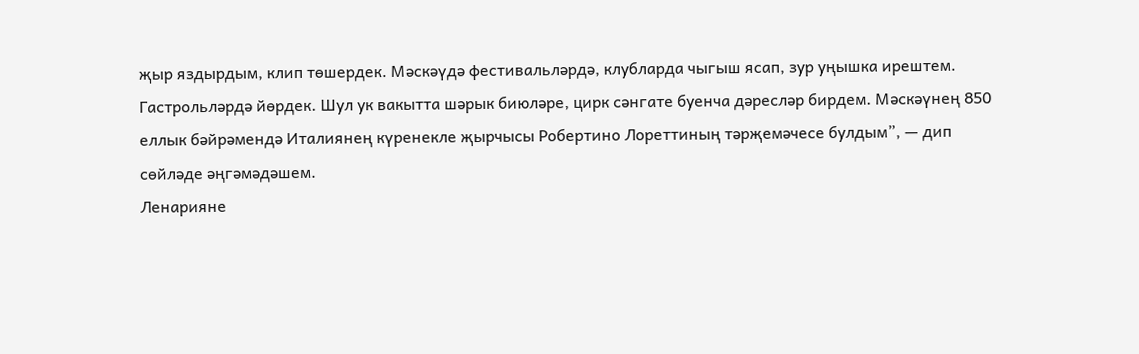җыр яздырдым, клип төшердек. Мәскәүдә фестивальләрдә, клубларда чыгыш ясап, зур уңышка ирештем. Гастрольләрдә йөрдек. Шул ук вакытта шәрык биюләре, цирк сәнгате буенча дәресләр бирдем. Мәскәүнең 850 еллык бәйрәмендә Италиянең күренекле җырчысы Робертино Лореттиның тәрҗемәчесе булдым”, — дип сөйләде әңгәмәдәшем.
Ленарияне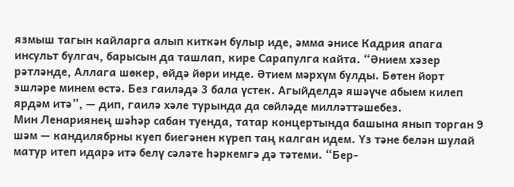язмыш тагын кайларга алып киткән булыр иде, әмма әнисе Кадрия апага инсульт булгач, барысын да ташлап, кире Сарапулга кайта. “Әнием хәзер рәтләнде, Аллага шөкер, өйдә йөри инде. Әтием мәрхүм булды. Бөтен йорт эшләре минем өстә. Без гаиләдә 3 бала үстек. Агыйделдә яшәүче абыем килеп ярдәм итә”, — дип, гаилә хәле турында да сөйләде милләттәшебез.
Мин Ленариянең шәһәр сабан туенда, татар концертында башына янып торган 9 шәм — кандилябрны куеп биегәнен күреп таң калган идем. Үз тәне белән шулай матур итеп идарә итә белү сәләте һәркемгә дә тәтеми. “Бер-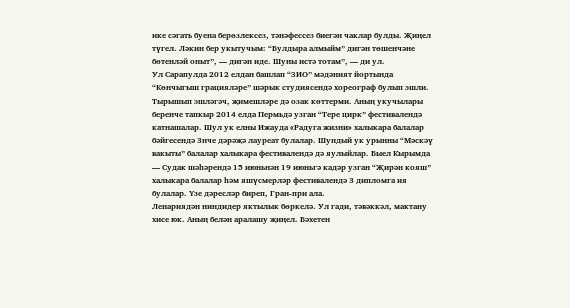ике сәгать буена берөзлексез, тәнәфессез биегән чаклар булды. Җиңел түгел. Ләкин бер укытучым: “Булдыра алмыйм” дигән төшенчәне бөтенләй оныт”, — дигән иде. Шуны истә тотам”, — ди ул.
Ул Сарапулда 2012 елдан башлап “ЗИО” мәдәният йортында “Көнчыгыш грацияләре” шәрык студиясендә хореограф булып эшли. Тырышып эшләгәч, җимешләре дә озак көттерми. Аның укучылары беренче тапкыр 2014 елда Пермьдә узган “Тере цирк” фестивалендә катнашалар. Шул ук елны Ижауда «Радуга жизни» халыкара балалар бәйгесендә 3нче дәрәҗә лауреат булалар. Шундый ук урынны “Мәскәү вакыты” балалар халыкара фестивалендә дә яулыйлар. Быел Кырымда — Судак шәһәрендә 15 июньнән 19 июньгә кадәр узган “Җирән кояш” халыкара балалар һәм яшүсмерләр фестивалендә 3 дипломга ия булалар. Үзе дәресләр биреп, Гран-при ала.
Ленариядән ниндидер яктылык бөркелә. Ул гади, тәвәккәл, мактану хисе юк. Аның белән аралашу җиңел. Бәхетен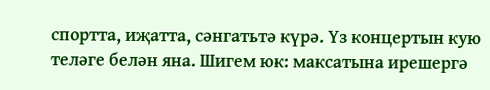спортта, иҗатта, сәнгатьтә күрә. Үз концертын кую теләге белән яна. Шигем юк: максатына ирешергә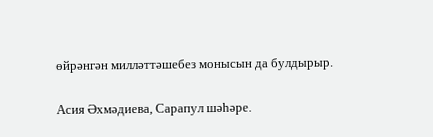өйрәнгән милләттәшебез монысын да булдырыр.

Асия Әхмәдиева, Сарапул шәһәре.